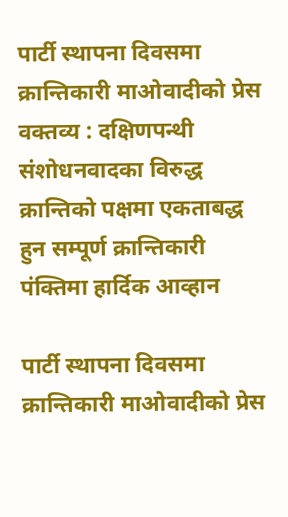पार्टी स्थापना दिवसमा क्रान्तिकारी माओवादीको प्रेस वक्तव्य : दक्षिणपन्थी संशोधनवादका विरुद्ध क्रान्तिको पक्षमा एकताबद्ध हुन सम्पूर्ण क्रान्तिकारी पंक्तिमा हार्दिक आव्हान

पार्टी स्थापना दिवसमा क्रान्तिकारी माओवादीको प्रेस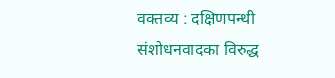वक्तव्य : दक्षिणपन्थी संशोधनवादका विरुद्ध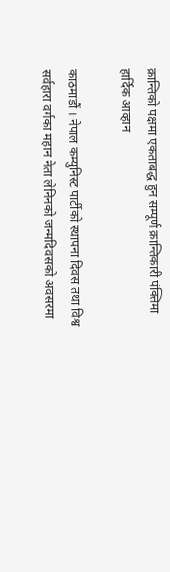क्रान्तिको पक्षमा एकताबद्ध हुन सम्पूर्ण क्रान्तिकारी पंक्तिमा हार्दिक आव्हान

काठमाडौं । नेपाल कम्युनिस्ट पार्टीको स्थापना दिवस तथा विश्व सर्वहारा वर्गका महान नेता लेनिनको जन्मदिवसको अवसरमा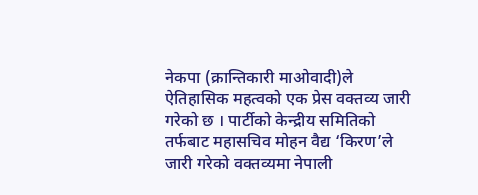नेकपा (क्रान्तिकारी माओवादी)ले ऐतिहासिक महत्वको एक प्रेस वक्तव्य जारी गरेको छ । पार्टीको केन्द्रीय समितिको तर्फबाट महासचिव मोहन वैद्य ‘किरण’ले जारी गरेको वक्तव्यमा नेपाली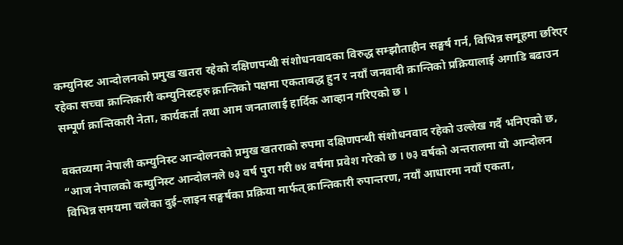कम्युनिस्ट आन्दोलनको प्रमुख खतरा रहेको दक्षिणपन्थी संशोधनवादका विरुद्ध सम्झौताहीन सङ्घर्ष गर्न, विभिन्न समूहमा छरिएर रहेका सच्चा क्रान्तिकारी कम्युनिस्टहरु क्रान्तिको पक्षमा एकताबद्ध हुन र नयाँ जनवादी क्रान्तिको प्रक्रियालाई अगाडि बढाउन सम्पूर्ण क्रान्तिकारी नेता, कार्यकर्ता तथा आम जनतालाई हार्दिक आव्हान गरिएको छ ।

वक्तव्यमा नेपाली कम्युनिस्ट आन्दोलनको प्रमुख खतराको रुपमा दक्षिणपन्थी संशोधनवाद रहेको उल्लेख गर्दै भनिएको छ, “आज नेपालको कम्युनिस्ट आन्दोलनले ७३ वर्ष पुरा गरी ७४ वर्षमा प्रवेश गरेको छ । ७३ वर्षको अन्तरालमा यो आन्दोलन विभिन्न समयमा चलेका दुई–लाइन सङ्घर्षका प्रक्रिया मार्फत् क्रान्तिकारी रुपान्तरण, नयाँ आधारमा नयाँ एकता,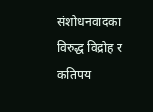संशोधनवादका विरुद्ध विद्रोह र कतिपय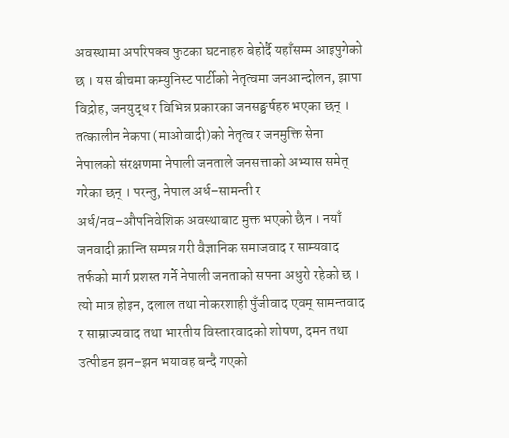अवस्थामा अपरिपक्व फुटका घटनाहरु बेहोर्दै यहाँसम्म आइपुगेको छ । यस बीचमा कम्युनिस्ट पार्टीको नेतृत्वमा जनआन्दोलन, झापा विद्रोह, जनयुद्ध र विभिन्न प्रकारका जनसङ्घर्षहरु भएका छन् । तत्कालीन नेकपा (माओवादी)को नेतृत्व र जनमुक्ति सेना नेपालको संरक्षणमा नेपाली जनताले जनसत्ताको अभ्यास समेत् गरेका छन् । परन्तु, नेपाल अर्ध–सामन्ती र अर्ध/नव–औपनिवेशिक अवस्थाबाट मुक्त भएको छैन । नयाँ जनवादी क्रान्ति सम्पन्न गरी वैज्ञानिक समाजवाद र साम्यवाद तर्फको मार्ग प्रशस्त गर्ने नेपाली जनताको सपना अधुरो रहेको छ । त्यो मात्र होइन, दलाल तथा नोकरशाही पुँजीवाद एवम् सामन्तवाद र साम्राज्यवाद तथा भारतीय विस्तारवादको शोषण, दमन तथा उत्पीडन झन–झन भयावह बन्दै गएको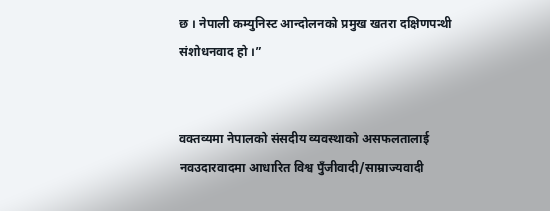छ । नेपाली कम्युनिस्ट आन्दोलनको प्रमुख खतरा दक्षिणपन्थी संशोधनवाद हो ।”


वक्तव्यमा नेपालको संसदीय व्यवस्थाको असफलतालाई नवउदारवादमा आधारित विश्व पुँजीवादी/साम्राज्यवादी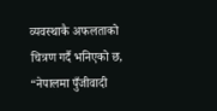व्यवस्थाकै अफलताको चित्रण गर्दै भनिएको छ, “नेपालमा पुँजीवादी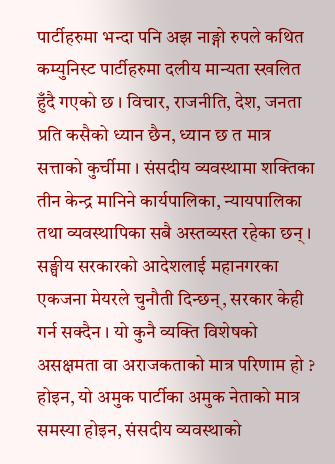पार्टीहरुमा भन्दा पनि अझ नाङ्गो रुपले कथित कम्युनिस्ट पार्टीहरुमा दलीय मान्यता स्खलित हुँदै गएको छ । विचार, राजनीति, देश, जनता प्रति कसैको ध्यान छैन, ध्यान छ त मात्र सत्ताको कुर्चीमा । संसदीय व्यवस्थामा शक्तिका तीन केन्द्र मानिने कार्यपालिका, न्यायपालिका तथा व्यवस्थापिका सबै अस्तव्यस्त रहेका छन् । सङ्घीय सरकारको आदेशलाई महानगरका एकजना मेयरले चुनौती दिन्छन्, सरकार केही गर्न सक्दैन । यो कुनै व्यक्ति विशेषको असक्षमता वा अराजकताको मात्र परिणाम हो ? होइन, यो अमुक पार्टीका अमुक नेताको मात्र समस्या होइन, संसदीय व्यवस्थाको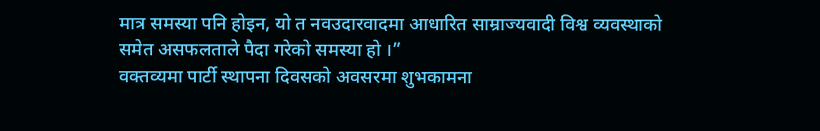मात्र समस्या पनि होइन, यो त नवउदारवादमा आधारित साम्राज्यवादी विश्व व्यवस्थाको समेत असफलताले पैदा गरेको समस्या हो ।”
वक्तव्यमा पार्टी स्थापना दिवसको अवसरमा शुभकामना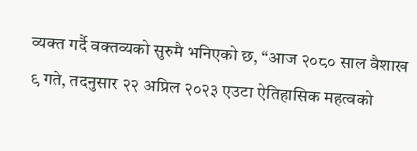व्यक्त गर्दै वक्तव्यको सुरुमै भनिएको छ, “आज २०८० साल वैशाख ९ गते, तदनुसार २२ अप्रिल २०२३ एउटा ऐतिहासिक महत्वको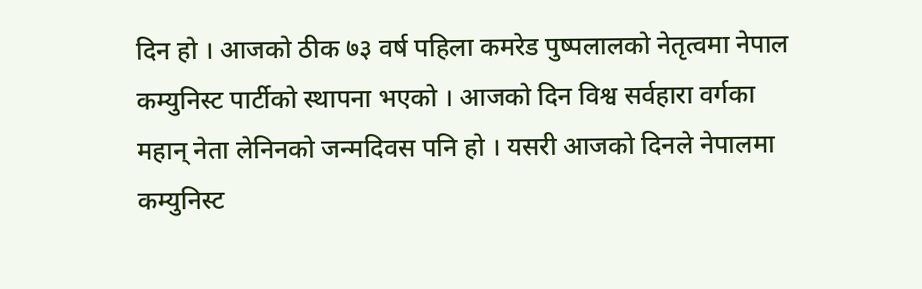दिन हो । आजको ठीक ७३ वर्ष पहिला कमरेड पुष्पलालको नेतृत्वमा नेपाल कम्युनिस्ट पार्टीको स्थापना भएको । आजको दिन विश्व सर्वहारा वर्गका महान् नेता लेनिनको जन्मदिवस पनि हो । यसरी आजको दिनले नेपालमा कम्युनिस्ट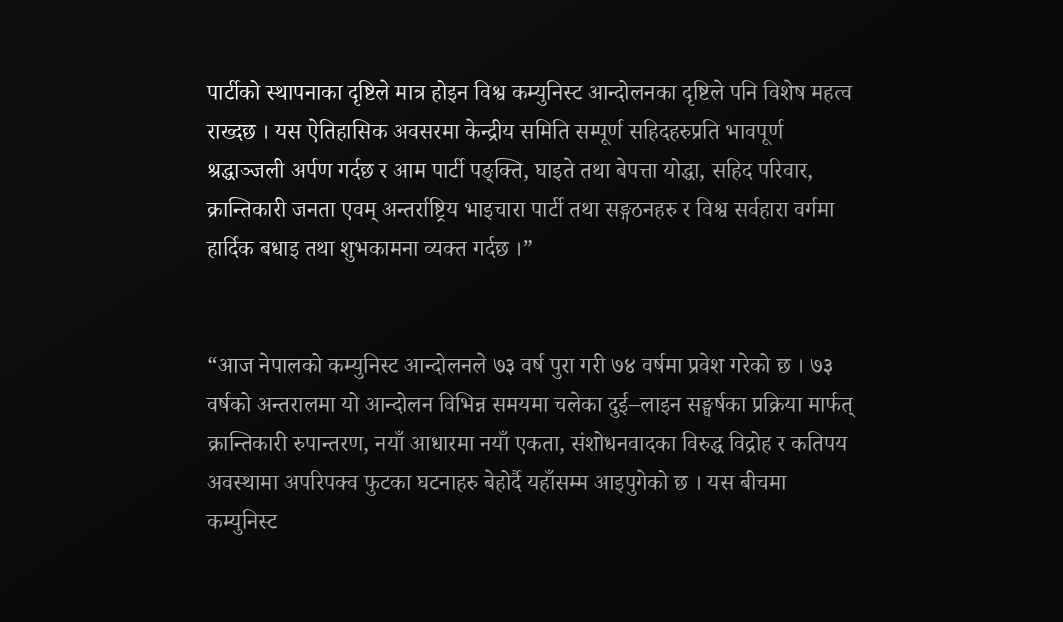पार्टीको स्थापनाका दृष्टिले मात्र होइन विश्व कम्युनिस्ट आन्दोलनका दृष्टिले पनि विशेष महत्व राख्दछ । यस ऐतिहासिक अवसरमा केन्द्रीय समिति सम्पूर्ण सहिदहरुप्रति भावपूर्ण श्रद्धाञ्जली अर्पण गर्दछ र आम पार्टी पङ्क्ति, घाइते तथा बेपत्ता योद्धा, सहिद परिवार, क्रान्तिकारी जनता एवम् अन्तर्राष्ट्रिय भाइचारा पार्टी तथा सङ्गठनहरु र विश्व सर्वहारा वर्गमा हार्दिक बधाइ तथा शुभकामना व्यक्त गर्दछ ।”


“आज नेपालको कम्युनिस्ट आन्दोलनले ७३ वर्ष पुरा गरी ७४ वर्षमा प्रवेश गरेको छ । ७३ वर्षको अन्तरालमा यो आन्दोलन विभिन्न समयमा चलेका दुई–लाइन सङ्घर्षका प्रक्रिया मार्फत् क्रान्तिकारी रुपान्तरण, नयाँ आधारमा नयाँ एकता, संशोधनवादका विरुद्ध विद्रोह र कतिपय अवस्थामा अपरिपक्व फुटका घटनाहरु बेहोर्दै यहाँसम्म आइपुगेको छ । यस बीचमा कम्युनिस्ट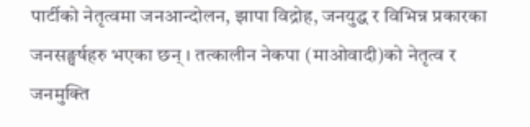पार्टीको नेतृत्वमा जनआन्दोलन, झापा विद्रोह, जनयुद्ध र विभिन्न प्रकारका जनसङ्घर्षहरु भएका छन् । तत्कालीन नेकपा (माओवादी)को नेतृत्व र जनमुक्ति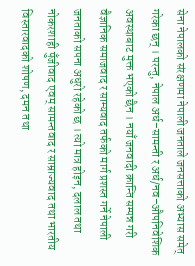सेना नेपालको संरक्षणमा नेपाली जनताले जनसत्ताको अभ्यास समेत् गरेका छन् । परन्तु, नेपाल अर्ध–सामन्ती र अर्ध/नव–औपनिवेशिक अवस्थाबाट मुक्त भएको छैन । नयाँ जनवादी क्रान्ति सम्पन्न गरी वैज्ञानिक समाजवाद र साम्यवाद तर्फको मार्ग प्रशस्त गर्ने नेपाली जनताको सपना अधुरो रहेको छ । त्यो मात्र होइन, दलाल तथा नोकरशाही पुँजीवाद एवम् सामन्तवाद र साम्राज्यवाद तथा भारतीय विस्तारवादको शोषण, दमन तथा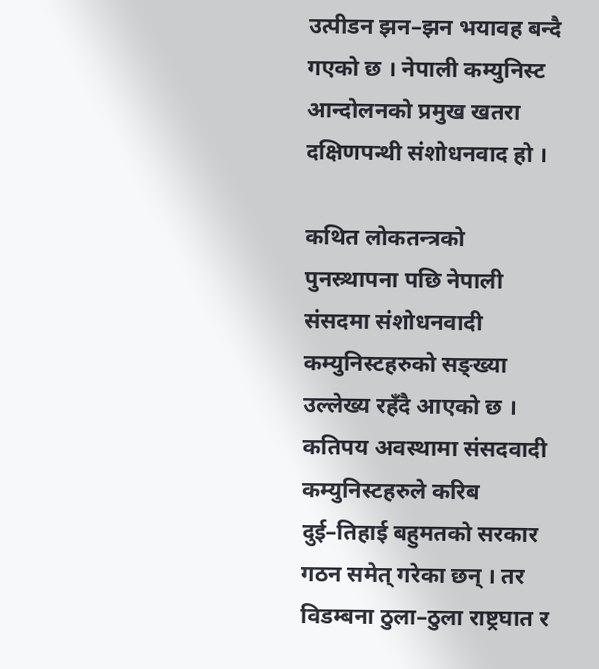उत्पीडन झन–झन भयावह बन्दै गएको छ । नेपाली कम्युनिस्ट आन्दोलनको प्रमुख खतरा दक्षिणपन्थी संशोधनवाद हो ।

कथित लोकतन्त्रको पुनस्र्थापना पछि नेपाली संसदमा संशोधनवादी कम्युनिस्टहरुको सङ्ख्या उल्लेख्य रहँदै आएको छ । कतिपय अवस्थामा संसदवादी कम्युनिस्टहरुले करिब दुई–तिहाई बहुमतको सरकार गठन समेत् गरेका छन् । तर विडम्बना ठुला–ठुला राष्ट्रघात र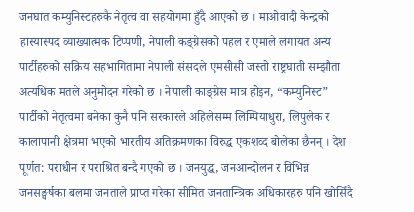जनघात कम्युनिस्टहरुकै नेतृत्व वा सहयोगमा हुँदै आएको छ । माओवादी केन्द्रको हास्यास्पद व्याख्यात्मक टिप्पणी, नेपाली कङ्ग्रेसको पहल र एमाले लगायत अन्य पार्टीहरुको सक्रिय सहभागितामा नेपाली संसदले एमसीसी जस्तो राष्ट्रघाती सम्झौता अत्यधिक मतले अनुमोदन गरेको छ । नेपाली काङ्ग्रेस मात्र होइन, “कम्युनिस्ट” पार्टीको नेतृत्वमा बनेका कुनै पनि सरकारले अहिलेसम्म लिम्पियाधुरा, लिपुलेक र कालापानी क्षेत्रमा भएको भारतीय अतिक्रमणका विरुद्ध एकशव्द बोलेका छैनन् । देश पूर्णत: पराधीन र पराश्रित बन्दै गएको छ । जनयुद्ध, जनआन्दोलन र विभिन्न जनसङ्घर्षका बलमा जनताले प्राप्त गरेका सीमित जनतान्त्रिक अधिकारहरु पनि खोसिँदै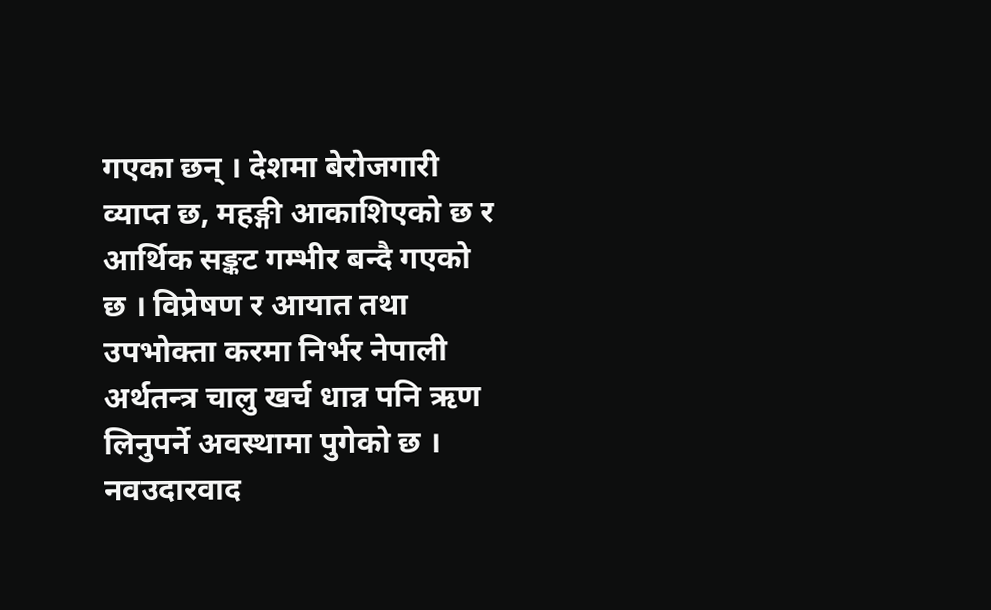गएका छन् । देशमा बेरोजगारी व्याप्त छ, महङ्गी आकाशिएको छ र आर्थिक सङ्कट गम्भीर बन्दै गएको छ । विप्रेषण र आयात तथा उपभोक्ता करमा निर्भर नेपाली अर्थतन्त्र चालु खर्च धान्न पनि ऋण लिनुपर्ने अवस्थामा पुगेको छ । नवउदारवाद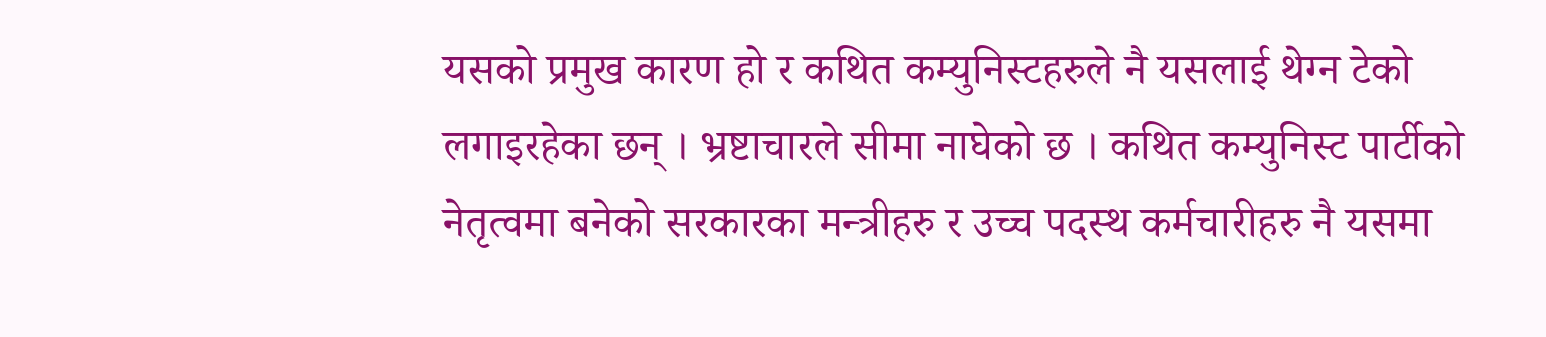यसको प्रमुख कारण हो र कथित कम्युनिस्टहरुले नै यसलाई थेग्न टेको लगाइरहेका छन् । भ्रष्टाचारले सीमा नाघेको छ । कथित कम्युनिस्ट पार्टीको नेतृत्वमा बनेको सरकारका मन्त्रीहरु र उच्च पदस्थ कर्मचारीहरु नै यसमा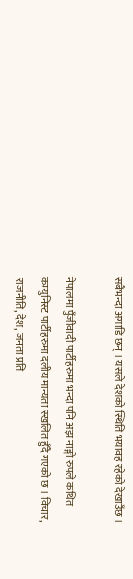सबैभन्दा अगाडि छन् । यसले देशको स्थिति भयावह रहेको देखाउँछ ।

नेपालमा पुँजीवादी पार्टीहरुमा भन्दा पनि अझ नाङ्गो रुपले कथित कम्युनिस्ट पार्टीहरुमा दलीय मान्यता स्खलित हुँदै गएको छ । विचार, राजनीति, देश, जनता प्रति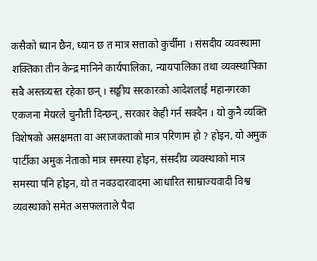कसैको ध्यान छैन, ध्यान छ त मात्र सत्ताको कुर्चीमा । संसदीय व्यवस्थामा शक्तिका तीन केन्द्र मानिने कार्यपालिका, न्यायपालिका तथा व्यवस्थापिका सबै अस्तव्यस्त रहेका छन् । सङ्घीय सरकारको आदेशलाई महानगरका एकजना मेयरले चुनौती दिन्छन्, सरकार केही गर्न सक्दैन । यो कुनै व्यक्ति विशेषको असक्षमता वा अराजकताको मात्र परिणाम हो ? होइन, यो अमुक पार्टीका अमुक नेताको मात्र समस्या होइन, संसदीय व्यवस्थाको मात्र समस्या पनि होइन, यो त नवउदारवादमा आधारित साम्राज्यवादी विश्व व्यवस्थाको समेत असफलताले पैदा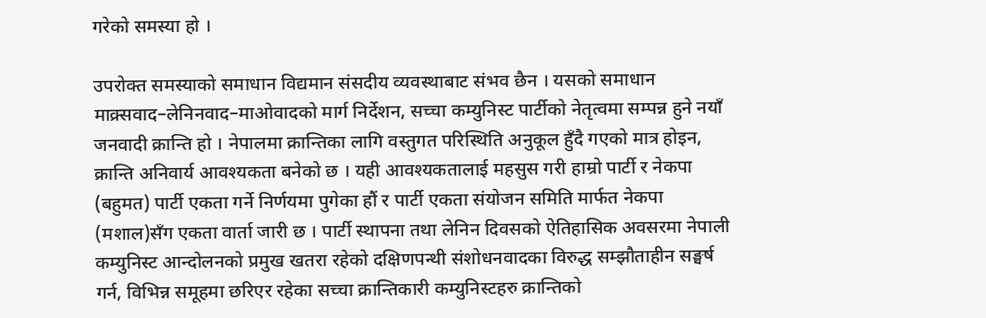गरेको समस्या हो ।

उपरोक्त समस्याको समाधान विद्यमान संसदीय व्यवस्थाबाट संभव छैन । यसको समाधान माक्र्सवाद–लेनिनवाद–माओवादको मार्ग निर्देशन, सच्चा कम्युनिस्ट पार्टीको नेतृत्वमा सम्पन्न हुने नयाँ जनवादी क्रान्ति हो । नेपालमा क्रान्तिका लागि वस्तुगत परिस्थिति अनुकूल हुँदै गएको मात्र होइन, क्रान्ति अनिवार्य आवश्यकता बनेको छ । यही आवश्यकतालाई महसुस गरी हाम्रो पार्टी र नेकपा (बहुमत) पार्टी एकता गर्ने निर्णयमा पुगेका हौं र पार्टी एकता संयोजन समिति मार्फत नेकपा (मशाल)सँग एकता वार्ता जारी छ । पार्टी स्थापना तथा लेनिन दिवसको ऐतिहासिक अवसरमा नेपाली कम्युनिस्ट आन्दोलनको प्रमुख खतरा रहेको दक्षिणपन्थी संशोधनवादका विरुद्ध सम्झौताहीन सङ्घर्ष गर्न, विभिन्न समूहमा छरिएर रहेका सच्चा क्रान्तिकारी कम्युनिस्टहरु क्रान्तिको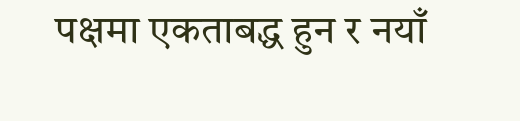पक्षमा एकताबद्ध हुन र नयाँ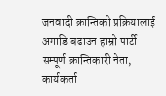जनवादी क्रान्तिको प्रक्रियालाई अगाडि बढाउन हाम्रो पार्टी सम्पूर्ण क्रान्तिकारी नेता, कार्यकर्ता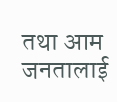तथा आम जनतालाई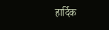हार्दिक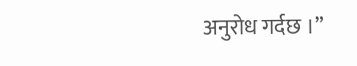अनुरोध गर्दछ ।”